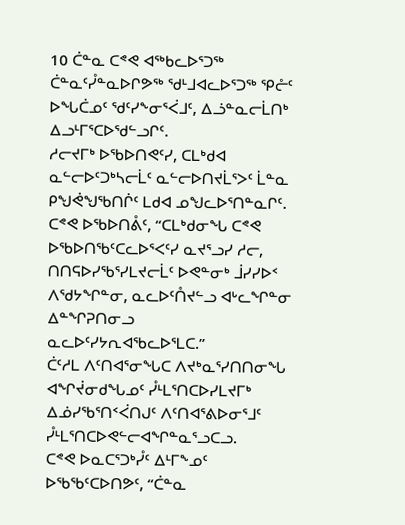10 ᑖᓐᓇ ᑕᕝᕙ ᐊᖅᑲᓚᐅᕐᑐᖅ ᑖᓐᓇᑦᓮᓐᓇᐅᒋᕗᖅ ᖁᒻᒧᐊᓚᐅᕐᑐᖅ ᕿᓔᑦ ᐅᖓᑖᓄᑦ ᖁᑦᓯᖕᓂᕐᐹᒧᑦ, ᐃᓘᓐᓇᓕᒫᑎᒃ ᐃᓗᒻᒥᕐᑕᐅᖁᓪᓗᒋᑦ.
ᓱᓕᔪᒥᒃ ᐅᖃᐅᑎᕙᑦᓯ, ᑕᒪᒃᑯᐊ ᓇᓪᓕᐅᑦᑐᒃᓴᓕᒫᑦ ᓇᓪᓕᐅᑎᔪᒫᕐᐳᑦ ᒫᓐᓇ ᑭᖑᕚᖑᖃᑎᒌᑦ ᒪᑯᐊ ᓄᖑᓚᐅᕐᑎᓐᓇᒋᑦ.
ᑕᕝᕙ ᐅᖃᐅᑎᕔᑦ, “ᑕᒪᒃᑯᓂᖓ ᑕᕝᕙ ᐅᖃᐅᑎᖃᑦᑕᓚᐅᕐᐸᑦᓯ ᓇᔪᕐᓗᓯ ᓱᓕ, ᑎᑎᕋᐅᓯᖃᕐᓯᒪᔪᓕᒫᑦ ᐅᕙᓐᓂᒃ ᒨᓯᓯᐅᑉ ᐱᖁᔭᖏᓐᓂ, ᓇᓚᐅᑦᑍᔪᓪᓗ ᐊᒡᓚᖏᓐᓂ ᐃᓐᖏᕈᑎᓂᓗ ᓇᓚᐅᑦᓯᔭᕆᐊᖃᓚᐅᕐᒪᑕ.”
ᑖᑦᓱᒪ ᐱᑦᑎᐊᕐᓂᖓᑕ ᐱᔪᒃᓇᕐᓯᑎᑎᓂᖓ ᐊᖏᔫᓂᑯᖓᓄᑦ ᓮᒻᒪᕐᑎᑕᐅᓯᒪᔪᒥᒃ ᐃᓅᓯᖃᕐᑎᑉᐹᑎᒍᑦ ᐱᑦᑎᐊᕐᕕᐅᓂᕐᒧᑦ ᓮᒻᒪᕐᑎᑕᐅᕙᓪᓕᐊᖏᓐᓇᕐᓗᑕᓗ.
ᑕᕝᕙ ᐅᓇᑕᕐᑐᒃᓮᑦ ᐃᒻᒥᖕᓄᑦ ᐅᖃᖃᑦᑕᐅᑎᕗᑦ, “ᑖᓐᓇ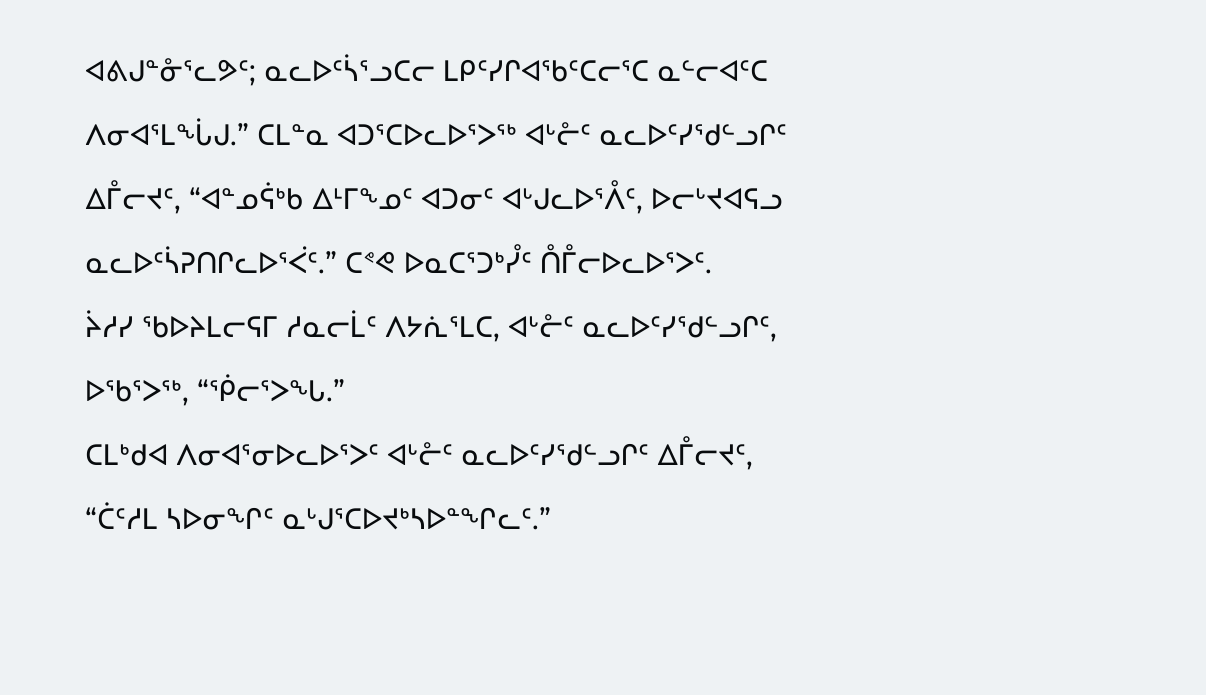ᐊᕕᒍᓐᓁᕐᓚᕗᑦ; ᓇᓚᐅᑦᓵᕐᓗᑕᓕ ᒪᑭᑦᓯᒋᐊᖃᑦᑕᓕᕐᑕ ᓇᓪᓕᐊᑦᑕ ᐱᓂᐊᕐᒪᖔᒍ.” ᑕᒪᓐᓇ ᐊᑐᕐᑕᐅᓚᐅᕐᐳᖅ ᐊᒡᓔᑦ ᓇᓚᐅᑦᓯᖁᓪᓗᒋᑦ ᐃᒤᓕᔪᑦ, “ᐊᓐᓄᕌᒃᑲ ᐃᒻᒥᖕᓄᑦ ᐊᑐᓂᑦ ᐊᒡᒍᓚᐅᕐᐰᑦ, ᐅᓕᒡᔪᐊᕋᓗ ᓇᓚᐅᑦᓵᕈᑎᒋᓚᐅᕐᐹᑦ.” ᑕᕝᕙ ᐅᓇᑕᕐᑐᒃᓮᑦ ᑍᒤᓕᐅᓚᐅᕐᐳᑦ.
ᔩᓱᓯ ᖃᐅᔨᒪᓕᕋᒥ ᓱᓇᓕᒫᑦ ᐱᔭᕇᕐᒪᑕ, ᐊᒡᓔᑦ ᓇᓚᐅᑦᓯᖁᓪᓗᒋᑦ, ᐅᖃᕐᐳᖅ, “ᖀᓕᕐᐳᖓ.”
ᑕᒪᒃᑯᐊ ᐱᓂᐊᕐᓂᐅᓚᐅᕐᐳᑦ ᐊᒡᓔᑦ ᓇᓚᐅᑦᓯᖁᓪᓗᒋᑦ ᐃᒤᓕᔪᑦ, “ᑖᑦᓱᒪ ᓴᐅᓂᖏᑦ ᓇᒡᒍᕐᑕᐅᔪᒃᓴᐅᓐᖏᓚᑦ.”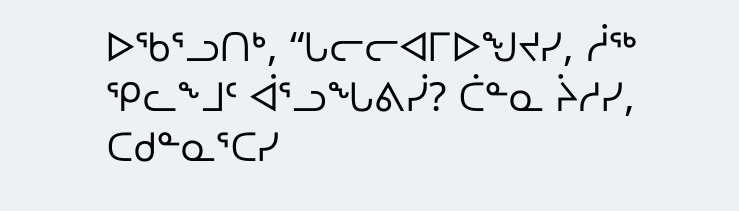ᐅᖃᕐᓗᑎᒃ, “ᒐᓕᓕᐊᒥᐅᖑᔪᓯ, ᓲᖅ ᕿᓚᖕᒧᑦ ᐋᕐᓗᖓᕕᓰ? ᑖᓐᓇ ᔩᓱᓯ, ᑕᑯᓐᓇᕐᑕᓯ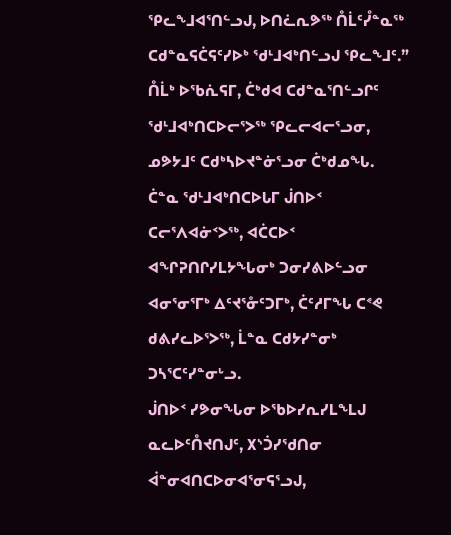ᕿᓚᖕᒧᐊᕐᑎᓪᓗᒍ, ᐅᑎᓛᕆᕗᖅ ᑍᒫᑦᓮᓐᓇᖅ ᑕᑯᓐᓇᕋᑖᕋᑦᓯᐅᒃ ᖁᒻᒧᐊᒃᑎᓪᓗᒍ ᕿᓚᖕᒧᑦ.”
ᑍᒫᒃ ᐅᖃᕇᕋᒥ, ᑖᒃᑯᐊ ᑕᑯᓐᓇᕐᑎᓪᓗᒋᑦ ᖁᒻᒧᐊᒃᑎᑕᐅᓕᕐᐳᖅ ᕿᓚᓕᐊᓕᕐᓗᓂ, ᓄᕗᔭᒧᑦ ᑕᑯᒃᓴᐅᔪᓐᓃᕐᓗᓂ ᑖᒃᑯᓄᖓ.
ᑖᓐᓇ ᖁᒻᒧᐊᒃᑎᑕᐅᒐᒥ ᒎᑎᐅᑉ ᑕᓕᕐᐱᐊᓃᑉᐳᖅ, ᐊᑖᑕᐅᑉ ᐊᖏᕈᑎᒋᓯᒪᔭᖓᓂᒃ ᑐᓂᓯᕕᐅᓪᓗᓂ ᐊᓂᕐᓂᕐᒥᒃ ᐃᑦᔪᕐᓁᑦᑐᒥᒃ, ᑖᑦᓱᒥᖓ ᑕᕝᕙ ᑯᕕᓯᓚᐅᕐᐳᖅ, ᒫᓐᓇ ᑕᑯᔭᓯᓐᓂᒃ ᑐᓴᕐᑕᑦᓯᓐᓂᒡᓗ.
ᒎᑎᐅᑉ ᓯᕗᓂᖓᓂ ᐅᖃᐅᓯᕆᓯᒪᖕᒪᒍ ᓇᓚᐅᑦᑍᔪᑎᒍᑦ, ᙭ᔅᑑᓯᖁᑎᓂ ᐋᓐᓂᐊᑎᑕᐅᓂᐊᕐᓂᕋᕐᓗᒍ,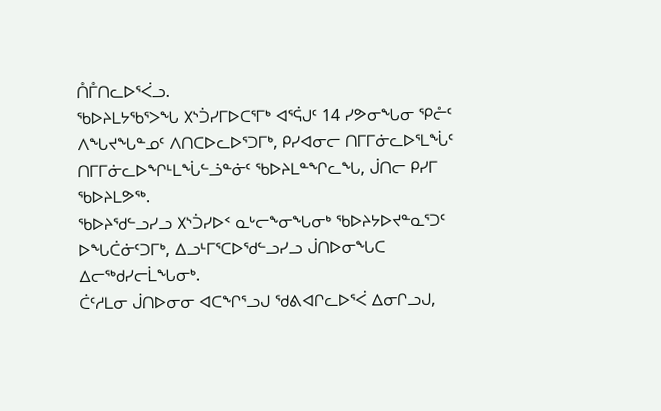ᑍᒤᑎᓚᐅᕐᐹᓗ.
ᖃᐅᔨᒪᔭᖃᕐᐳᖓ ᙭ᔅᑑᓯᒥᐅᑕᕐᒥᒃ ᐊᕐᕌᒍᑦ 14 ᓯᕗᓂᖓᓂ ᕿᓔᑦ ᐱᖓᔪᖓᓐᓄᑦ ᐱᑎᑕᐅᓚᐅᕐᑐᒥᒃ, ᑭᓯᐊᓂᓕ ᑎᒥᒥᓃᓚᐅᕐᒪᖔᑦ ᑎᒥᒥᓃᓚᐅᖏᒻᒪᖔᓪᓘᓐᓃᑦ ᖃᐅᔨᒪᓐᖏᓚᖓ, ᒎᑎᓕ ᑭᓯᒥ ᖃᐅᔨᒪᕗᖅ.
ᖃᐅᔨᖁᓪᓗᓯᓗ ᙭ᔅᑑᓯᐅᑉ ᓇᒡᓕᖕᓂᖓᓂᒃ ᖃᐅᔨᔭᐅᔪᓐᓇᕐᑐᑦ ᐅᖓᑖᓃᑦᑐᒥᒃ, ᐃᓗᒻᒥᕐᑕᐅᖁᓪᓗᓯᓗ ᒎᑎᐅᓂᖓᑕ ᐃᓕᖅᑯᓯᓕᒫᖓᓂᒃ.
ᑖᑦᓱᒪᓂ ᒎᑎᐅᓂᓂ ᐊᑕᖏᕐᓗᒍ ᖁᕕᐊᒋᓚᐅᕐᐹ ᐃᓂᒋᓗᒍ,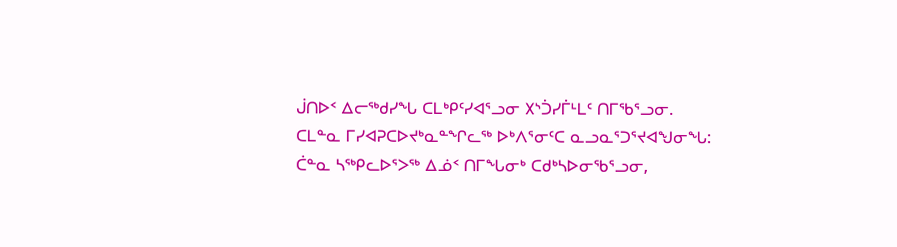ᒎᑎᐅᑉ ᐃᓕᖅᑯᓯᖓ ᑕᒪᒃᑭᑦᓯᐊᕐᓗᓂ ᙭ᔅᑑᓯᒦᒻᒪᑦ ᑎᒥᖃᕐᓗᓂ.
ᑕᒪᓐᓇ ᒥᓯᐊᕈᑕᐅᔪᒃᓇᓐᖏᓚᖅ ᐅᒃᐱᕐᓂᑦᑕ ᓇᓗᓇᕐᑐᕐᔪᐊᖑᓂᖓ: ᑖᓐᓇ ᓴᖅᑭᓚᐅᕐᐳᖅ ᐃᓅᑉ ᑎᒥᖓᓂᒃ ᑕᑯᒃᓴᐅᓂᖃᕐᓗᓂ,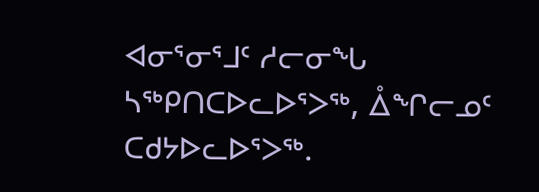ᐊᓂᕐᓂᕐᒧᑦ ᓱᓕᓂᖓ ᓴᖅᑭᑎᑕᐅᓚᐅᕐᐳᖅ, ᐂᖏᓕᓄᑦ ᑕᑯᔭᐅᓚᐅᕐᐳᖅ.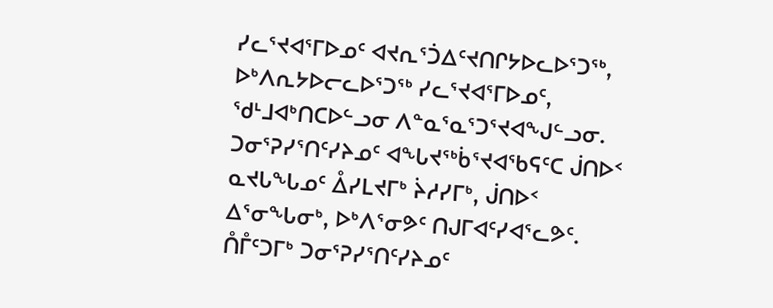ᓯᓚᕐᔪᐊᕐᒥᐅᓄᑦ ᐊᔪᕆᕐᑑᐃᑦᔪᑎᒋᔭᐅᓚᐅᕐᑐᖅ, ᐅᒃᐱᕆᔭᐅᓕᓚᐅᕐᑐᖅ ᓯᓚᕐᔪᐊᕐᒥᐅᓄᑦ, ᖁᒻᒧᐊᒃᑎᑕᐅᓪᓗᓂ ᐱᓐᓇᕐᓇᕐᑐᕐᔪᐊᖑᓪᓗᓂ.
ᑐᓂᕐᕈᓯᕐᑎᑦᓯᔨᓄᑦ ᐊᖓᔪᖅᑳᕐᔪᐊᖃᕋᑦᑕ ᒎᑎᐅᑉ ᓇᔪᒐᖓᓄᑦ ᐂᓯᒪᔪᒥᒃ ᔩᓱᓯᒥᒃ, ᒎᑎᐅᑉ ᐃᕐᓂᖓᓂᒃ, ᐅᒃᐱᕐᓂᕗᑦ ᑎᒍᒥᐊᑦᓯᐊᕐᓚᕗᑦ.
ᑍᒤᑦᑐᒥᒃ ᑐᓂᕐᕈᓯᕐᑎᑦᓯᔨᓄᑦ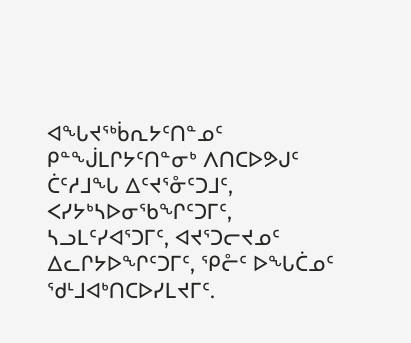ᐊᖓᔪᖅᑳᕆᔭᑦᑎᓐᓄᑦ ᑭᓐᖒᒪᒋᔭᑦᑎᓐᓂᒃ ᐱᑎᑕᐅᕗᒍᑦ ᑖᑦᓱᒧᖓ ᐃᑦᔪᕐᓁᑦᑐᒧᑦ, ᐸᓯᔭᒃᓴᐅᓂᖃᖏᑦᑐᒥᑦ, ᓴᓗᒪᑦᓯᐊᕐᑐᒥᑦ, ᐊᔪᕐᑐᓕᔪᓄᑦ ᐃᓚᒋᔭᐅᖏᑦᑐᒥᑦ, ᕿᓔᑦ ᐅᖓᑖᓄᑦ ᖁᒻᒧᐊᒃᑎᑕᐅᓯᒪᔪᒥᑦ.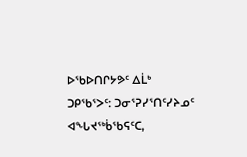ᐅᖃᐅᑎᒋᔭᕗᑦ ᐃᒫᒃ ᑐᑭᖃᕐᐳᑦ: ᑐᓂᕐᕈᓯᕐᑎᑦᓯᔨᓄᑦ ᐊᖓᔪᖅᑳᖃᕋᑦᑕ,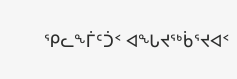ᕿᓚᖕᒦᑦᑑᑉ ᐊᖓᔪᖅᑳᕐᔪᐊᑉ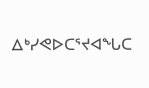ᐃᒃᓯᕙᐅᑕᕐᔪᐊᖓᑕ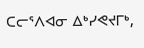ᑕᓕᕐᐱᐊᓂ ᐃᒃᓯᕙᔪᒥᒃ,